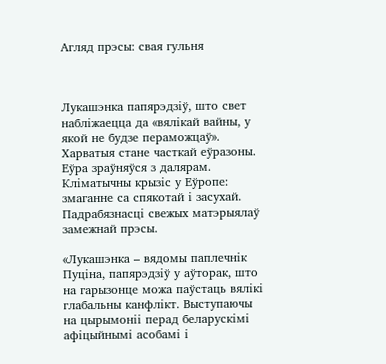Агляд прэсы: свая гульня



Лукашэнка папярэдзіў, што свет набліжаецца да «вялікай вайны, у якой не будзе пераможцаў». Харватыя стане часткай еўразоны. Еўра зраўняўся з далярам. Кліматычны крызіс у Еўропе: змаганне са спякотай і засухай. Падрабязнасці свежых матэрыялаў замежнай прэсы.

«Лукашэнка – вядомы паплечнік Пуціна, папярэдзіў у аўторак, што на гарызонце можа паўстаць вялікі глабальны канфлікт. Выступаючы на цырымоніі перад беларускімі афіцыйнымі асобамі і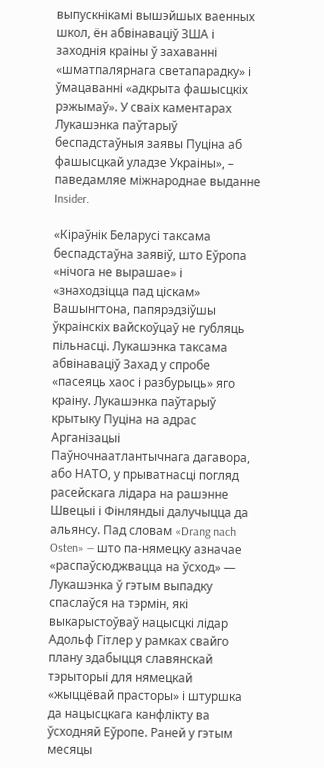выпускнікамі вышэйшых ваенных школ, ён абвінаваціў ЗША і заходнія краіны ў захаванні «шматпалярнага светапарадку» і ўмацаванні «адкрыта фашысцкіх рэжымаў». У сваіх каментарах Лукашэнка паўтарыў беспадстаўныя заявы Пуціна аб фашысцкай уладзе Украіны», – паведамляе міжнароднае выданне Insider.

«Кіраўнік Беларусі таксама беспадстаўна заявіў, што Еўропа «нічога не вырашае» і «знаходзіцца пад ціскам» Вашынгтона, папярэдзіўшы ўкраінскіх вайскоўцаў не губляць пільнасці. Лукашэнка таксама абвінаваціў Захад у спробе «пасеяць хаос і разбурыць» яго краіну. Лукашэнка паўтарыў крытыку Пуціна на адрас Арганізацыі Паўночнаатлантычнага дагавора, або НАТО, у прыватнасці погляд расейскага лідара на рашэнне Швецыі і Фінляндыі далучыцца да альянсу. Пад словам «Drang nach Osten» — што па-нямецку азначае «распаўсюджвацца на ўсход» — Лукашэнка ў гэтым выпадку спаслаўся на тэрмін, які выкарыстоўваў нацысцкі лідар Адольф Гітлер у рамках свайго плану здабыцця славянскай тэрыторыі для нямецкай «жыццёвай прасторы» і штуршка да нацысцкага канфлікту ва ўсходняй Еўропе. Раней у гэтым месяцы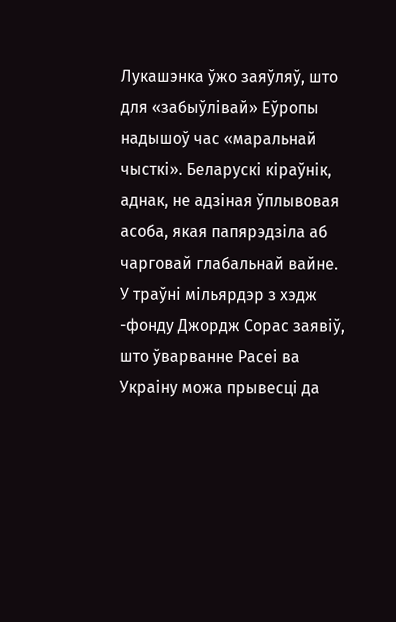Лукашэнка ўжо заяўляў, што для «забыўлівай» Еўропы надышоў час «маральнай чысткі». Беларускі кіраўнік, аднак, не адзіная ўплывовая асоба, якая папярэдзіла аб чарговай глабальнай вайне. У траўні мільярдэр з хэдж -фонду Джордж Сорас заявіў, што ўварванне Расеі ва Украіну можа прывесці да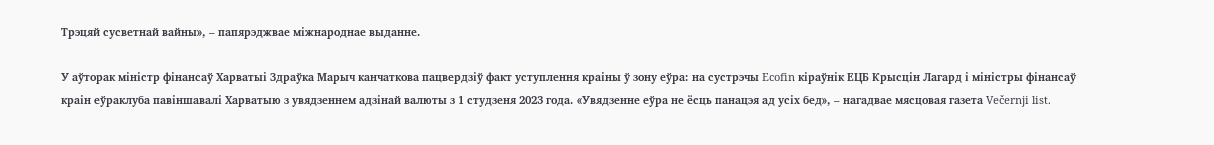Трэцяй сусветнай вайны», – папярэджвае міжнароднае выданне.

У аўторак міністр фінансаў Харватыі Здраўка Марыч канчаткова пацвердзіў факт уступлення краіны ў зону еўра: на сустрэчы Ecofin кіраўнік ЕЦБ Крысцін Лагард і міністры фінансаў краін еўраклуба павіншавалі Харватыю з увядзеннем адзінай валюты з 1 студзеня 2023 года. «Увядзенне еўра не ёсць панацэя ад усіх бед», – нагадвае мясцовая газета Večernji list.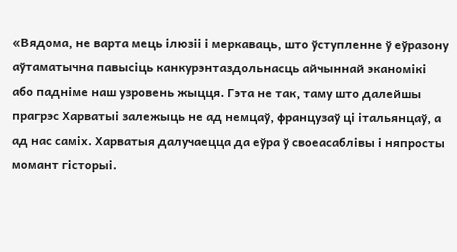«Вядома, не варта мець ілюзіі і меркаваць, што ўступленне ў еўразону аўтаматычна павысіць канкурэнтаздольнасць айчыннай эканомікі або падніме наш узровень жыцця. Гэта не так, таму што далейшы прагрэс Харватыі залежыць не ад немцаў, французаў ці італьянцаў, а ад нас саміх. Харватыя далучаецца да еўра ў своеасаблівы і няпросты момант гісторыі.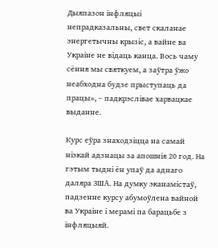Дыяпазон інфляцыі непрадказальны, свет скаланае энергетычны крызіс, а вайне ва Украіне не відаць канца. Вось чаму сёння мы святкуем, а заўтра ўжо неабходна будзе прыступаць да працы», – падкрэслівае харвацкае выданне.

Курс еўра знаходзіцца на самай нізкай адзнацы за апошнія 20 год. На гэтым тыдні ён упаў да аднаго даляра ЗША. На думку эканамістаў, падзенне курсу абумоўлена вайной ва Украіне і мерамі па барацьбе з інфляцыяй.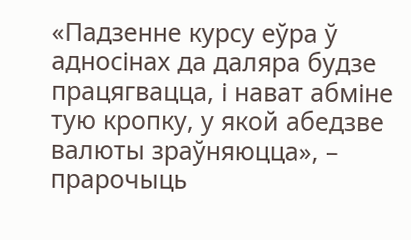«Падзенне курсу еўра ў адносінах да даляра будзе працягвацца, і нават абміне тую кропку, у якой абедзве валюты зраўняюцца», – прарочыць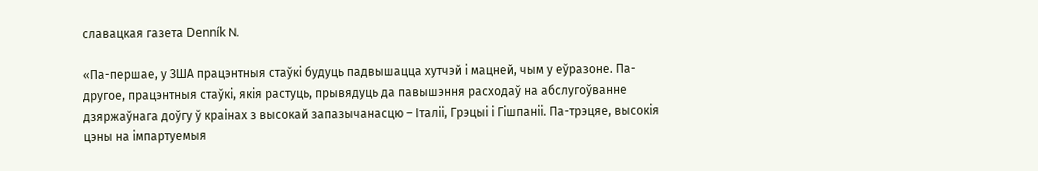славацкая газета Denník N.

«Па-першае, у ЗША працэнтныя стаўкі будуць падвышацца хутчэй і мацней, чым у еўразоне. Па-другое, працэнтныя стаўкі, якія растуць, прывядуць да павышэння расходаў на абслугоўванне дзяржаўнага доўгу ў краінах з высокай запазычанасцю – Італіі, Грэцыі і Гішпаніі. Па-трэцяе, высокія цэны на імпартуемыя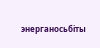энерганосьбіты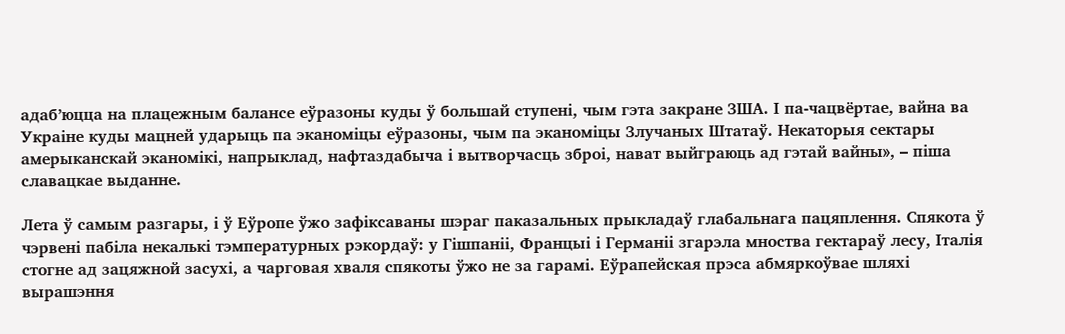адаб’юцца на плацежным балансе еўразоны куды ў большай ступені, чым гэта закране ЗША. І па-чацвёртае, вайна ва Украіне куды мацней ударыць па эканоміцы еўразоны, чым па эканоміцы Злучаных Штатаў. Некаторыя сектары амерыканскай эканомікі, напрыклад, нафтаздабыча і вытворчасць зброі, нават выйграюць ад гэтай вайны», – піша славацкае выданне.

Лета ў самым разгары, і ў Еўропе ўжо зафіксаваны шэраг паказальных прыкладаў глабальнага пацяплення. Спякота ў чэрвені пабіла некалькі тэмпературных рэкордаў: у Гішпаніі, Францыі і Германіі згарэла мноства гектараў лесу, Італія стогне ад зацяжной засухі, а чарговая хваля спякоты ўжо не за гарамі. Еўрапейская прэса абмяркоўвае шляхі вырашэння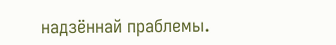надзённай праблемы.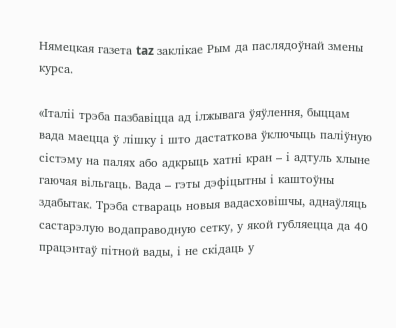Нямецкая газета taz заклікае Рым да паслядоўнай змены курса.

«Італіі трэба пазбавіцца ад ілжывага ўяўлення, быццам вада маецца ў лішку і што дастаткова ўключыць паліўную сістэму на палях або адкрыць хатні кран – і адтуль хлыне гаючая вільгаць. Вада – гэты дэфіцытны і каштоўны здабытак. Трэба ствараць новыя вадасховішчы, аднаўляць састарэлую водаправодную сетку, у якой губляецца да 40 працэнтаў пітной вады, і не скідаць у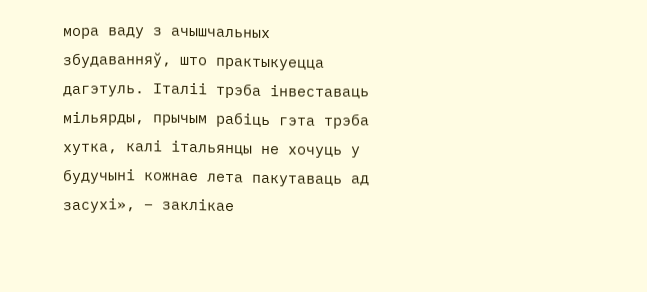мора ваду з ачышчальных збудаванняў, што практыкуецца дагэтуль. Італіі трэба інвеставаць мільярды, прычым рабіць гэта трэба хутка, калі італьянцы не хочуць у будучыні кожнае лета пакутаваць ад засухі», – заклікае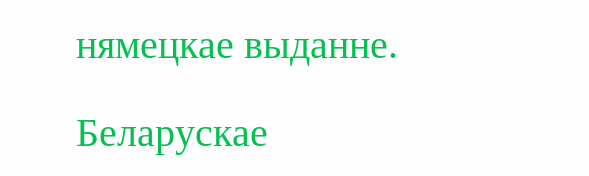нямецкае выданне.

Беларускае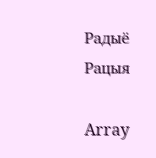Радыё Рацыя

Array